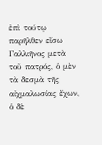ἐπὶ τούτῳ παρῆλθεν εἴσω Γαλλιῆνος μετὰ τοῦ πατρός, ὁ μὲν τὰ δεσμὰ τῆς αἰχμαλωσίας ἔχων, ὁ δὲ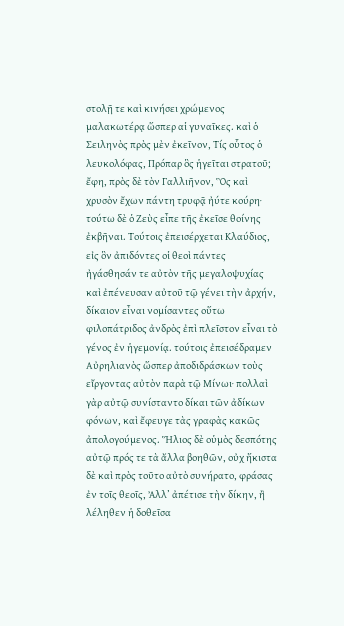στολῇ τε καὶ κινήσει χρώμενος μαλακωτέρᾳ ὥσπερ αἱ γυναῖκες. καὶ ὁ Σειληνὸς πρὸς μὲν ἐκεῖνον, Τίς οὗτος ὁ λευκολόφας, Πρόπαρ ὃς ἡγεῖται στρατοῦ; ἔφη, πρὸς δὲ τὸν Γαλλιῆνον, Ὃς καὶ χρυσὸν ἔχων πάντη τρυφᾷ ἠύτε κούρη· τούτω δὲ ὁ Ζεὺς εἶπε τῆς ἐκεῖσε θοίνης ἐκβῆναι. Τούτοις ἐπεισέρχεται Κλαύδιος, εἰς ὃν ἀπιδόντες οἱ θεοὶ πάντες ἠγάσθησάν τε αὐτὸν τῆς μεγαλοψυχίας καὶ ἐπένευσαν αὐτοῦ τῷ γένει τὴν ἀρχήν, δίκαιον εἶναι νομίσαντες οὕτω φιλοπάτριδος ἀνδρὸς ἐπὶ πλεῖστον εἶναι τὸ γένος ἐν ἡγεμονίᾳ. τούτοις ἐπεισέδραμεν Αὐρηλιανὸς ὥσπερ ἀποδιδράσκων τοὺς εἴργοντας αὐτὸν παρὰ τῷ Μίνωι· πολλαὶ γὰρ αὐτῷ συνίσταντο δίκαι τῶν ἀδίκων φόνων, καὶ ἔφευγε τὰς γραφὰς κακῶς ἀπολογούμενος. Ἥλιος δὲ οὑμὸς δεσπότης αὐτῷ πρός τε τὰ ἄλλα βοηθῶν, οὐχ ἥκιστα δὲ καὶ πρὸς τοῦτο αὐτὸ συνήρατο, φράσας ἐν τοῖς θεοῖς, Ἀλλ’ ἀπέτισε τὴν δίκην, ἢ λέληθεν ἡ δοθεῖσα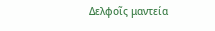Δελφοῖς μαντεία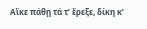Αἴκε πάθῃ τά τ’ ἔρεξε, δίκη κ’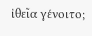ἰθεῖα γένοιτο;